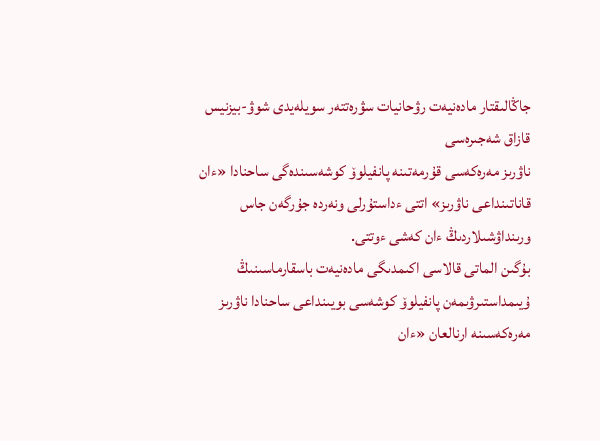جاڭالىقتار مادەنيەت رۋحانيات سۋرەتتەر سويلەيدى شوۋ-بيزنيس قازاق شەجىرەسى
ناۋرىز مەرەكەسى قۇرمەتىنە پانفيلوۆ كوشەسىندەگى ساحنادا «ءان قاناتىنداعى ناۋرىز» اتتى ءداستۇرلى ونەردە جۇرگەن جاس ورىنداۋشىلاردىڭ ءان كەشى ءوتتى.
بۇگىن الماتى قالاسى اكىمدىگى مادەنيەت باسقارماسىنىڭ ۇيىمداستىرۋىمەن پانفيلوۆ كوشەسى بويىنداعى ساحنادا ناۋرىز مەرەكەسىنە ارنالعان «ءان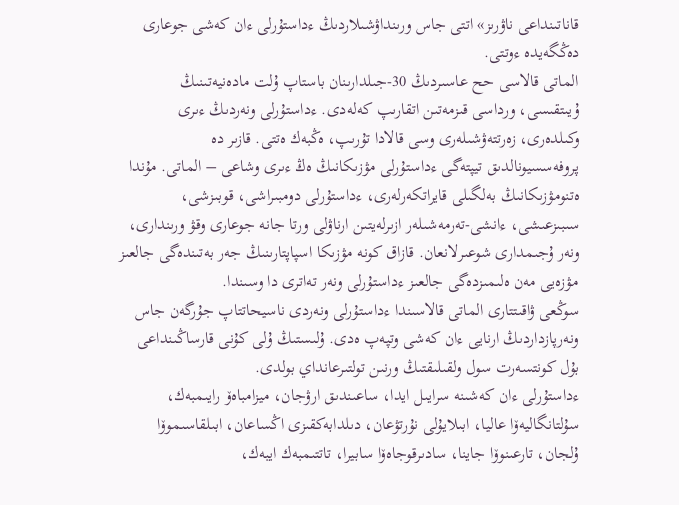قاناتىنداعى ناۋرىز» اتتى جاس ورىنداۋشىلاردىڭ ءداستۇرلى ءان كەشى جوعارى دەڭگەيدە ءوتتى.
الماتى قالاسى حح عاسىردىڭ 30-جىلدارىنان باستاپ ۇلت مادەنيەتىنىڭ ۇيىتقىسى، ورداسى قىزمەتىن اتقارىپ كەلەدى. ءداستۇرلى ونەردىڭ ءىرى وكىلدەرى، زەرتتەۋشىلەرى وسى قالادا تۇرىپ، ەڭبەك ەتتى. قازىر دە پروفەسسيونالدىق تيپتەگى ءداستۇرلى مۋزىكانىڭ ەڭ ءىرى وشاعى – الماتى. مۇندا ەتنومۋزىكانىڭ بەلگىلى قايراتكەرلەرى، ءداستۇرلى دومبىراشى، قوبىزشى، سىبىزعىشى، ءانشى-تەرمەشىلەر ازىرلەيتىن ارناۋلى ورتا جانە جوعارى وقۋ ورىندارى، ونەر ۇجىمدارى شوعىرلانعان. قازاق كونە مۋزىكا اسپاپتارىنىڭ جەر بەتىندەگى جالعىز مۋزەيى مەن ەلىمىزدەگى جالعىز ءداستۇرلى ونەر تەاترى دا وسىندا.
سوڭعى ۋاقىتتارى الماتى قالاسىندا ءداستۇرلى ونەردى ناسيحاتتاپ جۇرگەن جاس ونەرپازداردىڭ ارنايى ءان كەشى وتپەپ ەدى. ۇلىستىڭ ۇلى كۇنى قارساڭىنداعى بۇل كونتسەرت سول ولقىلىقتىڭ ورنىن تولتىرعانداي بولدى.
ءداستۇرلى ءان كەشىنە سرايىل ايدا، ساعىندىق ارۋجان، ميزامباەۆ رايىمبەك، سۇلتانگاليەۆا عاليا، ابىلايۇلى نۇرتۋعان، دىلدابەكقىزى اڭساعان، ابىلقاسىموۆا ۇلجان، تارعىنوۆا جاينا، سادىرقوجاەۆا سابيرا، تاتتىمبەك ايبەك،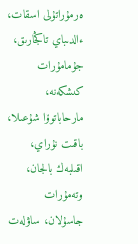ەرمۇراتۇلى اسقات، ءالدىباي تاڭجارىق، جۇمامۇرات كىشكەنە، مارحاباتوۆا شۇعىلا، باقىت نۇراي، اقىلبەك بالجان، وتەمۇرات جاسۇلان، ساۋلەت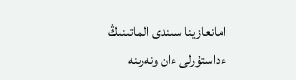امانعازينا سىندى الماتىنىڭ ءداستۇرلى ءان ونەرىنە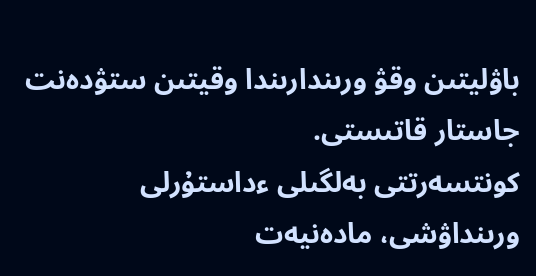باۋليتىن وقۋ ورىندارىندا وقيتىن ستۋدەنت جاستار قاتىستى.
كونتسەرتتى بەلگىلى ءداستۇرلى ورىنداۋشى، مادەنيەت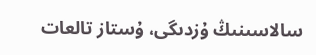سالاسىنىڭ ۇزدىگى، ۇستاز تالعات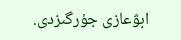ابۋعازى جۇرگىزدى.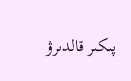پىكىر قالدىرۋ